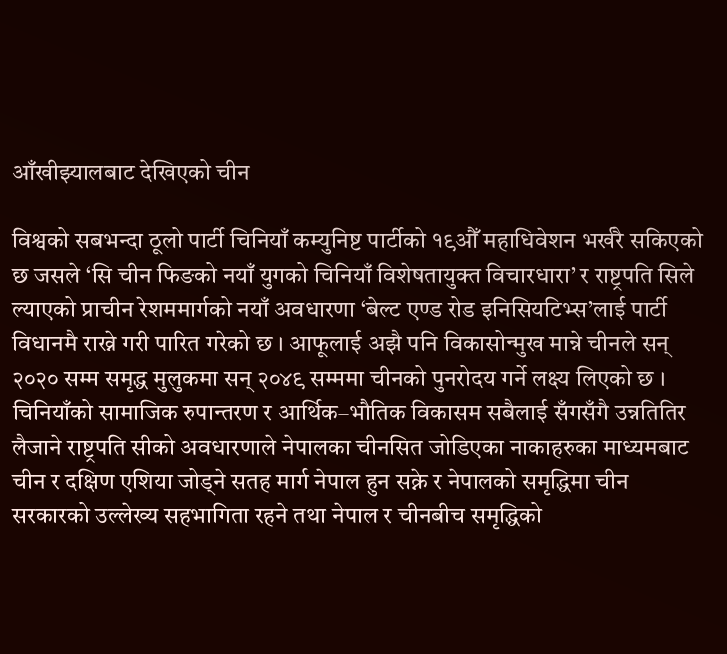आँखीझ्यालबाट देखिएको चीन

विश्वको सबभन्दा ठूलो पार्टी चिनियाँ कम्युनिष्ट पार्टीको १९औँ महाधिवेशन भर्खरै सकिएको छ जसले ‘सि चीन फिङको नयाँ युगको चिनियाँ विशेषतायुक्त विचारधारा’ र राष्ट्रपति सिले ल्याएको प्राचीन रेशममार्गको नयाँ अवधारणा ‘बेल्ट एण्ड रोड इनिसियटिभ्स’लाई पार्टी विधानमै राख्ने गरी पारित गरेको छ । आफूलाई अझै पनि विकासोन्मुख मान्ने चीनले सन् २०२० सम्म समृद्ध मुलुकमा सन् २०४९ सम्ममा चीनको पुनरोदय गर्ने लक्ष्य लिएको छ । चिनियाँको सामाजिक रुपान्तरण र आर्थिक–भौतिक विकासम सबैलाई सँगसँगै उन्नतितिर लैजाने राष्ट्रपति सीको अवधारणाले नेपालका चीनसित जोडिएका नाकाहरुका माध्यमबाट चीन र दक्षिण एशिया जोड्ने सतह मार्ग नेपाल हुन सक्ने र नेपालको समृद्धिमा चीन सरकारको उल्लेख्य सहभागिता रहने तथा नेपाल र चीनबीच समृद्धिको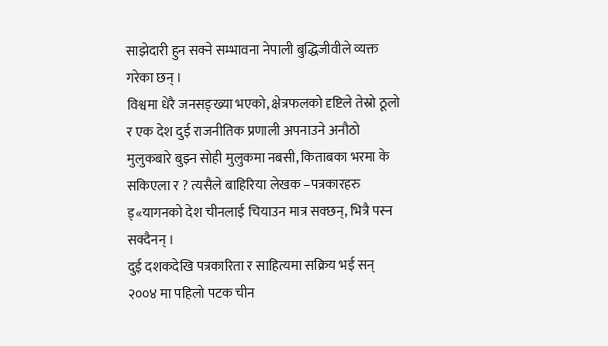साझेदारी हुन सक्ने सम्भावना नेपाली बुद्धिजीवीले व्यक्त गरेका छन् ।
विश्वमा धेरै जनसङ्ख्या भएको, क्षेत्रफलको दृष्टिले तेस्रो ठूलो र एक देश दुई राजनीतिक प्रणाली अपनाउने अनौठो मुलुकबारे बुझ्न सोही मुलुकमा नबसी, किताबका भरमा के सकिएला र ? त्यसैले बाहिरिया लेखक –पत्रकारहरु ड्«यागनको देश चीनलाई चियाउन मात्र सक्छन्, भित्रै पस्न सक्दैनन् ।
दुई दशकदेखि पत्रकारिता र साहित्यमा सक्रिय भई सन् २००४ मा पहिलो पटक चीन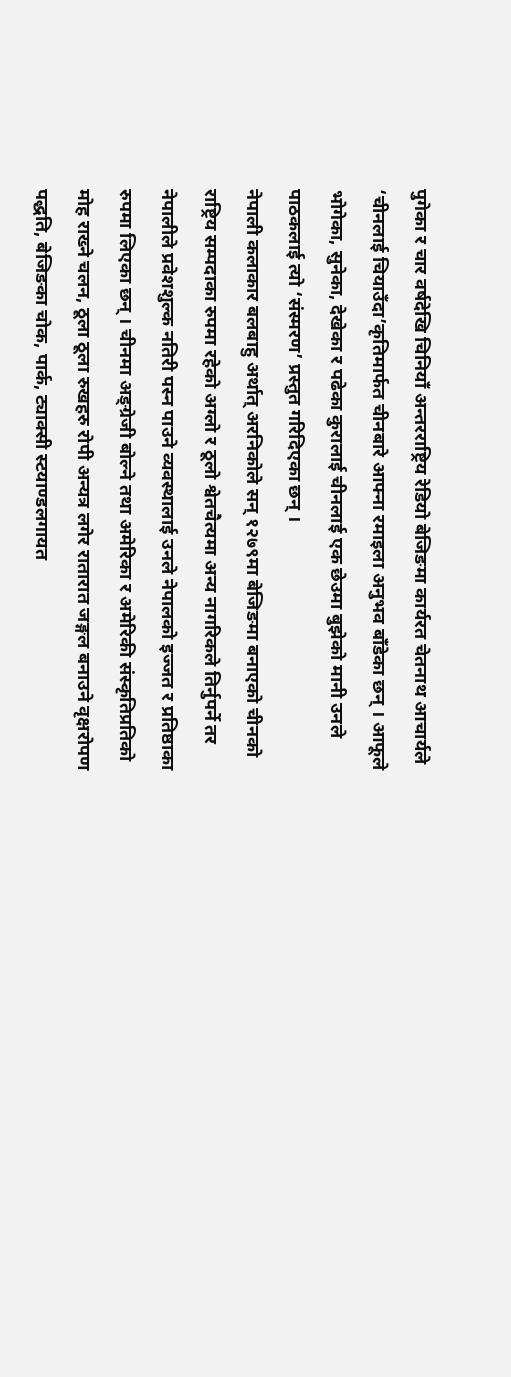पुगेका र चार वर्षदेखि चिनियाँ अन्तरराष्ट्रिय रेडियो बेजिङमा कार्यरत चेतनाथ आचार्यले ‘चीनलाई चियाउँदा’कृतिमार्फत चीनबारे आफ्ना रमाइला अनुभव बाँडेका छन् । आफूले भोगेका, सुनेका, देखेका र पढेका कुरालाई चीनलाई एक छेउमा बुझेको मानी उनले पाठकलाई त्यो ‘संस्मरण’ प्रस्तुत गरिदिएका छन् ।
नेपाली कलाकार बलबाहु अर्थात् अरनिकोले सन् १२७९मा बेजिङमा बनाएको चीनको राष्ट्रिय सम्पदाका रुपमा रहेको अग्लो र ठूलो श्वेतचैत्यमा अन्य नागरिकले तिर्नुपर्ने तर नेपालीले प्रवेशशुल्क नतिरी पस्न पाउने व्यवस्थालाई उनले नेपालको इज्जत र प्रतिष्ठाका रुपमा लिएका छन् । चीनमा अङ्ग्रेजी बोल्ने तथा अमेरिका र अमेरिकी संस्कृतिप्रतिको मोह राख्ने चलन, ठूला ठूला रुखहरु रोपी अन्यत्र लगेर रातारात जङ्गल बनाउने वृक्षरोपण पद्धति, बेजिङका चोक, पार्क, ट्याक्सी स्टयाण्डलगायत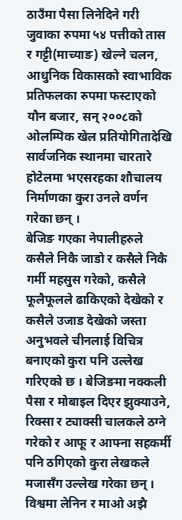ठाउँमा पैसा लिनेदिने गरी जुवाका रुपमा ५४ पत्तीको तास र गट्टी(माच्याङ) खेल्ने चलन, आधुनिक विकासको स्वाभाविक प्रतिफलका रुपमा फस्टाएको यौन बजार, सन् २००८को ओलम्पिक खेल प्रतियोगितादेखि सार्वजनिक स्थानमा चारतारे होटेलमा भएसरहका शौचालय निर्माणका कुरा उनले वर्णन गरेका छन् ।
बेजिङ गएका नेपालीहरुले कसैले निकै जाडो र कसैले निकै गर्मी महसुस गरेको, कसैले फूलैफूलले ढाकिएको देखेको र कसैले उजाड देखेको जस्ता अनुभवले चीनलाई विचित्र बनाएको कुरा पनि उल्लेख गरिएको छ । बेजिङमा नक्कली पैसा र मोबाइल दिएर झुक्याउने, रिक्सा र ट्याक्सी चालकले ठग्ने गरेको र आफू र आफ्ना सहकर्मी पनि ठगिएको कुरा लेखकले मजासँग उल्लेख गरेका छन् ।
विश्वमा लेनिन र माओ अझै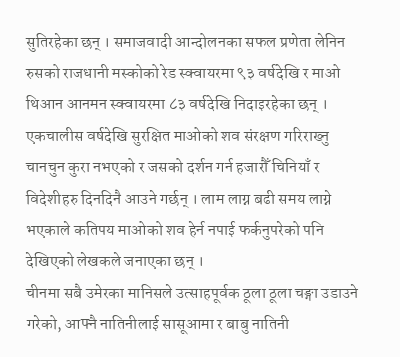सुतिरहेका छन् । समाजवादी आन्दोलनका सफल प्रणेता लेनिन रुसको राजधानी मस्कोको रेड स्क्वायरमा ९३ वर्षदेखि र माओ थिआन आनमन स्क्वायरमा ८३ वर्षदेखि निदाइरहेका छन् । एकचालीस वर्षदेखि सुरक्षित माओको शव संरक्षण गरिराख्नु चानचुन कुरा नभएको र जसको दर्शन गर्न हजारौँ चिनियाँ र विदेशीहरु दिनदिनै आउने गर्छन् । लाम लाग्न बढी समय लाग्ने भएकाले कतिपय माओको शव हेर्न नपाई फर्कनुपरेको पनि देखिएको लेखकले जनाएका छन् ।
चीनमा सबै उमेरका मानिसले उत्साहपूर्वक ठूला ठूला चङ्गा उडाउने गरेको, आफ्नै नातिनीलाई सासूआमा र बाबु नातिनी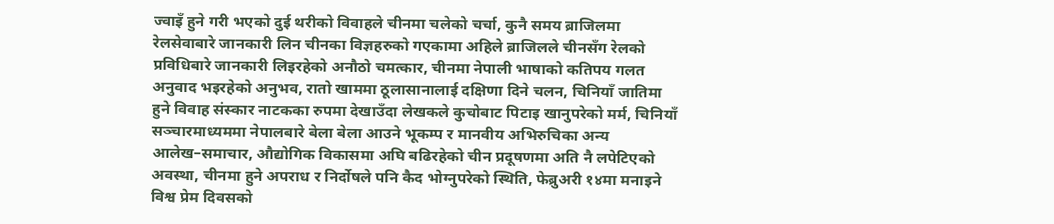ज्वाइँ हुने गरी भएको दुई थरीको विवाहले चीनमा चलेको चर्चा, कुनै समय ब्राजिलमा रेलसेवाबारे जानकारी लिन चीनका विज्ञहरुको गएकामा अहिले ब्राजिलले चीनसँग रेलको प्रविधिबारे जानकारी लिइरहेको अनौठो चमत्कार, चीनमा नेपाली भाषाको कतिपय गलत अनुवाद भइरहेको अनुभव, रातो खाममा ठूलासानालाई दक्षिणा दिने चलन, चिनियाँ जातिमा हुने विवाह संस्कार नाटकका रुपमा देखाउँदा लेखकले कुचोबाट पिटाइ खानुपरेको मर्म, चिनियाँ सञ्चारमाध्यममा नेपालबारे बेला बेला आउने भूकम्प र मानवीय अभिरुचिका अन्य आलेख–समाचार, औद्योगिक विकासमा अघि बढिरहेको चीन प्रदूषणमा अति नै लपेटिएको अवस्था, चीनमा हुने अपराध र निर्दोषले पनि कैद भोग्नुपरेको स्थिति, फेब्रुअरी १४मा मनाइने विश्व प्रेम दिवसको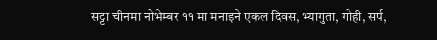सट्टा चीनमा नोभेम्बर ११ मा मनाइने एकल दिवस, भ्यागुता, गोही, सर्प,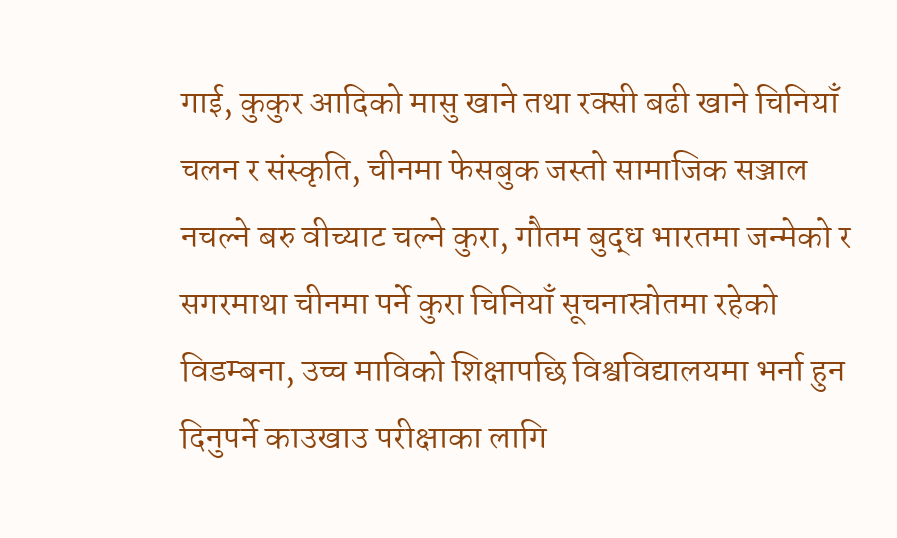गाई, कुकुर आदिको मासु खाने तथा रक्सी बढी खाने चिनियाँ चलन र संस्कृति, चीनमा फेसबुक जस्तो सामाजिक सञ्जाल नचल्ने बरु वीच्याट चल्ने कुरा, गौतम बुद्ध भारतमा जन्मेको र सगरमाथा चीनमा पर्ने कुरा चिनियाँ सूचनास्रोतमा रहेको विडम्बना, उच्च माविको शिक्षापछि विश्वविद्यालयमा भर्ना हुन दिनुपर्ने काउखाउ परीक्षाका लागि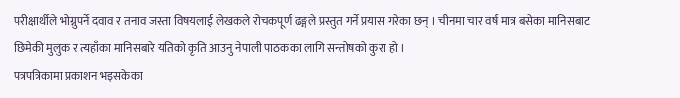परीक्षार्थीले भोग्नुपर्ने दवाव र तनाव जस्ता विषयलाई लेखकले रोचकपूर्ण ढङ्गले प्रस्तुत गर्ने प्रयास गरेका छन् । चीनमा चार वर्ष मात्र बसेका मानिसबाट छिमेकी मुलुक र त्यहाँका मानिसबारे यतिको कृति आउनु नेपाली पाठकका लागि सन्तोषको कुरा हो ।
पत्रपत्रिकामा प्रकाशन भइसकेका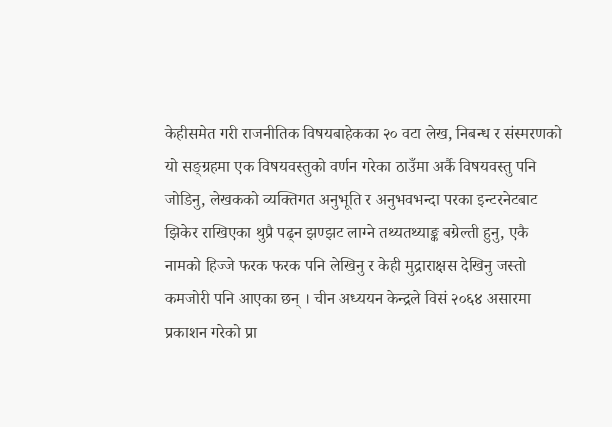केहीसमेत गरी राजनीतिक विषयबाहेकका २० वटा लेख, निबन्ध र संस्मरणको यो सङ्ग्रहमा एक विषयवस्तुको वर्णन गरेका ठाउँमा अर्कै विषयवस्तु पनि जोडिनु, लेखकको व्यक्तिगत अनुभूति र अनुभवभन्दा परका इन्टरनेटबाट झिकेर राखिएका थुप्रै पढ्न झण्झट लाग्ने तथ्यतथ्याङ्क बग्रेल्ती हुनु, एकै नामको हिज्जे फरक फरक पनि लेखिनु र केही मुद्राराक्षस देखिनु जस्तो कमजोरी पनि आएका छन् । चीन अध्ययन केन्द्रले विसं २०६४ असारमा प्रकाशन गरेको प्रा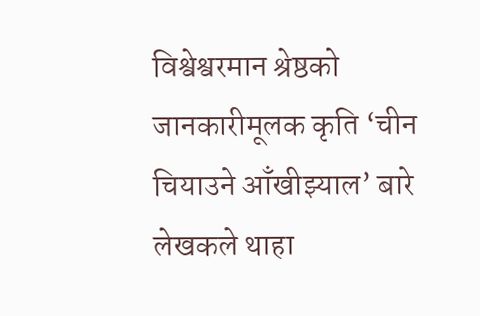विश्वेश्वरमान श्रेष्ठको जानकारीमूलक कृति ‘चीन चियाउने आँखीझ्याल’ बारे लेखकले थाहा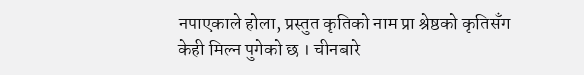नपाएकाले होला, प्रस्तुत कृतिको नाम प्रा श्रेष्ठको कृतिसँग केही मिल्न पुगेको छ । चीनबारे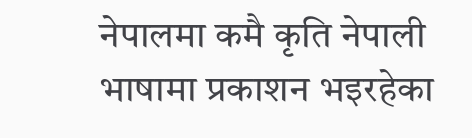नेपालमा कमै कृति नेपाली भाषामा प्रकाशन भइरहेका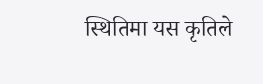स्थितिमा यस कृतिले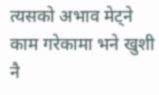त्यसको अभाव मेट्ने काम गरेकामा भने खुशी नै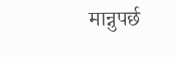मान्नुपर्छ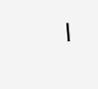।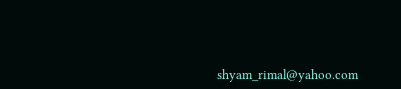shyam_rimal@yahoo.com